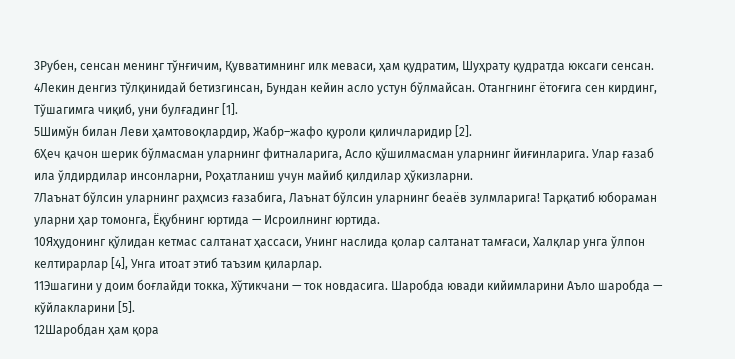3Рубен, сенсан менинг тўнғичим, Қувватимнинг илк меваси, ҳам қудратим, Шуҳрату қудратда юксаги сенсан.
4Лекин денгиз тўлқинидай бетизгинсан, Бундан кейин асло устун бўлмайсан. Отангнинг ётоғига сен кирдинг, Тўшагимга чиқиб, уни булғадинг [1].
5Шимўн билан Леви ҳамтовоқлардир, Жабр–жафо қуроли қиличларидир [2].
6Ҳеч қачон шерик бўлмасман уларнинг фитналарига, Асло қўшилмасман уларнинг йиғинларига. Улар ғазаб ила ўлдирдилар инсонларни, Роҳатланиш учун майиб қилдилар ҳўкизларни.
7Лаънат бўлсин уларнинг раҳмсиз ғазабига, Лаънат бўлсин уларнинг беаёв зулмларига! Тарқатиб юбораман уларни ҳар томонга, Ёқубнинг юртида — Исроилнинг юртида.
10Яҳудонинг қўлидан кетмас салтанат ҳассаси, Унинг наслида қолар салтанат тамғаси, Халқлар унга ўлпон келтирарлар [4], Унга итоат этиб таъзим қиларлар.
11Эшагини у доим боғлайди токка, Хўтикчани — ток новдасига. Шаробда ювади кийимларини Аъло шаробда — кўйлакларини [5].
12Шаробдан ҳам қора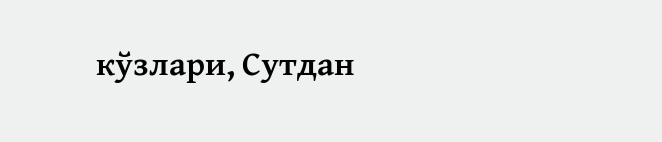кўзлари, Сутдан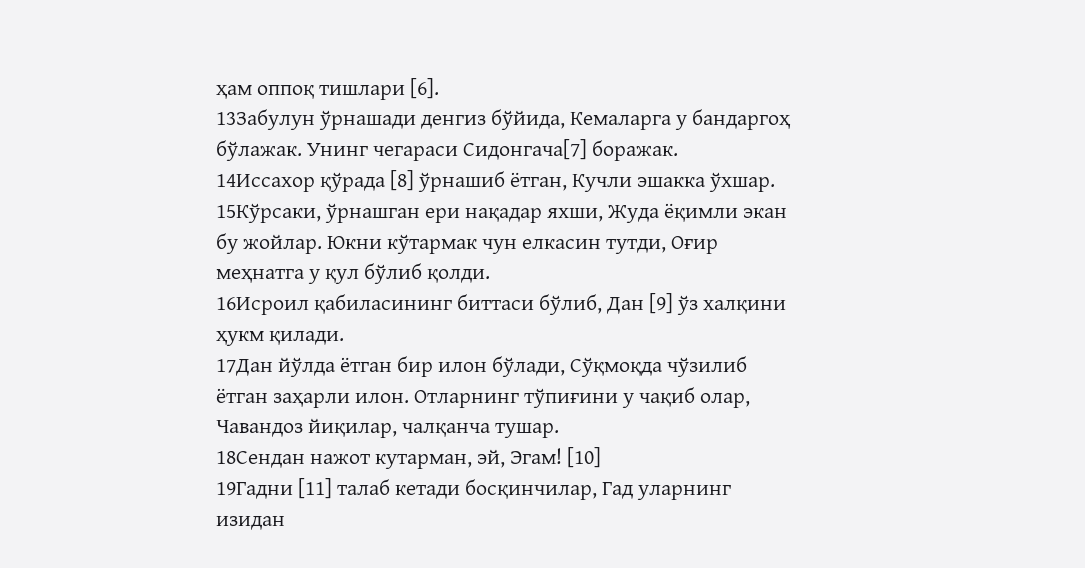ҳам оппоқ тишлари [6].
13Забулун ўрнашади денгиз бўйида, Кемаларга у бандаргоҳ бўлажак. Унинг чегараси Сидонгача[7] боражак.
14Иссахор қўрада [8] ўрнашиб ётган, Кучли эшакка ўхшар.
15Кўрсаки, ўрнашган ери нақадар яхши, Жуда ёқимли экан бу жойлар. Юкни кўтармак чун елкасин тутди, Оғир меҳнатга у қул бўлиб қолди.
16Исроил қабиласининг биттаси бўлиб, Дан [9] ўз халқини ҳукм қилади.
17Дан йўлда ётган бир илон бўлади, Сўқмоқда чўзилиб ётган заҳарли илон. Отларнинг тўпиғини у чақиб олар, Чавандоз йиқилар, чалқанча тушар.
18Сендан нажот кутарман, эй, Эгам! [10]
19Гадни [11] талаб кетади босқинчилар, Гад уларнинг изидан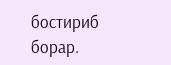бостириб борар.